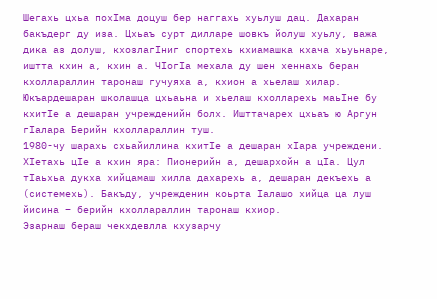Шегахь цхьа похIма доцуш бер наггахь хуьлуш дац. Дахаран бакъдерг ду иза. Цхьаъ сурт дилларе шовкъ йолуш хуьлу, важа дика аз долуш, кхозлагIниг спортехь кхиамашка кхача хьуьнаре, иштта кхин а, кхин а. ЧIогIа мехала ду шен хеннахь беран кхоллараллин таронаш гучуяха а, кхион а хьелаш хилар. Юкъардешаран школашца цхьаьна и хьелаш кхолларехь маьIне бу кхитIе а дешаран учрежденийн болх. Ишттачарех цхьаъ ю Аргун гIалара Берийн кхоллараллин туш.
1980-чу шарахь схьайиллина кхитIе а дешаран хIара учреждени. ХIетахь цIе а кхин яра: Пионерийн а, дешархойн а цIа. Цул тIаьхьа дукха хийцамаш хилла дахарехь а, дешаран декъехь а (системехь). Бакъду, учрежденин коьрта Iалашо хийца ца луш йисина – берийн кхоллараллин таронаш кхиор.
Эзарнаш бераш чекхдевлла кхузарчу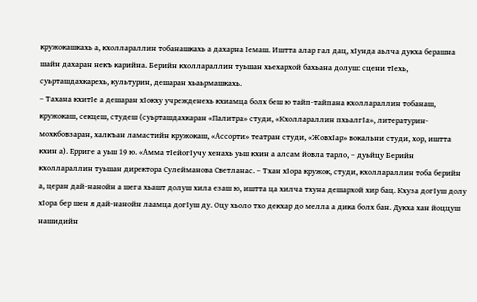кружокашкахь а, кхоллараллин тобанашкахь а дахарна Iемаш. Иштта алар гал дац, хIунда аьлча дукха берашна шайн дахаран некъ карийна. Берийн кхоллараллин туьшан хьехархой бахьана долуш: сцени тIехь, суьрташдахкарехь, культурин, дешаран хьаьрмашкахь.
– Тахана кхитIе а дешаран хIокху учрежденехь кхиамца болх беш ю тайп-тайпана кхоллараллин тобанаш, кружокаш, секцеш, студеш (суьрташдахкаран «Палитра» студи, «Кхоллараллин пхьалгIа», литературин-мохкбовзаран, халкъан ламастийн кружокаш, «Ассорти» театран студи, «ЖовхIар» вокальни студи, хор, иштта кхин а). Ерриге а уьш 19 ю. «Амма тIейогIучу хенахь уьш кхин а алсам йовла тарло, – дуьйцу Берийн кхоллараллин туьшан директора Сулейманова Светланас. – Тхан хIора кружок, студи, кхоллараллин тоба берийн а, церан дай-нанойн а шега хьашт долуш хила езаш ю, иштта ца хилча тхуна дешархой хир бац. Кхуза догIуш долу хIора бер шен я дай-нанойн лаамца догIуш ду. Оцу хьоло тхо декхар до мелла а дика болх бан. Дукха хан йоццуш нашидийн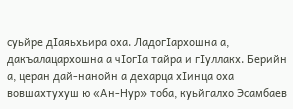суьйре дIаяьхьира оха. ЛадогIархошна а, дакъалацархошна а чIогIа тайра и гIуллакх. Берийн а, церан дай-нанойн а дехарца хIинца оха вовшахтухуш ю «Ан-Нур» тоба, куьйгалхо Эсамбаев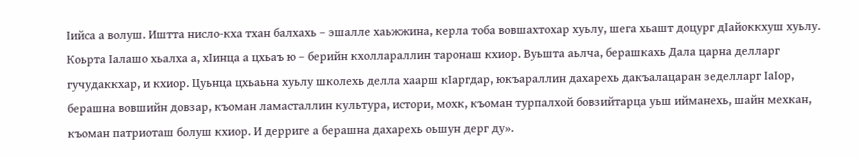Iийса а волуш. Иштта нисло-кха тхан балхахь – эшалле хаьжжина, керла тоба вовшахтохар хуьлу, шега хьашт доцург дIайоккхуш хуьлу. Коьрта Iалашо хьалха а, хIинца а цхьаъ ю – берийн кхоллараллин таронаш кхиор. Вуьшта аьлча, берашкахь Дала царна делларг гучудаккхар, и кхиор. Цуьнца цхьаьна хуьлу школехь делла хаарш кIаргдар, юкъараллин дахарехь дакъалацаран зеделларг IаIор, берашна вовшийн довзар, къоман ламасталлин культура, истори, мохк, къоман турпалхой бовзийтарца уьш ийманехь, шайн мехкан, къоман патриоташ болуш кхиор. И дерриге а берашна дахарехь оьшун дерг ду».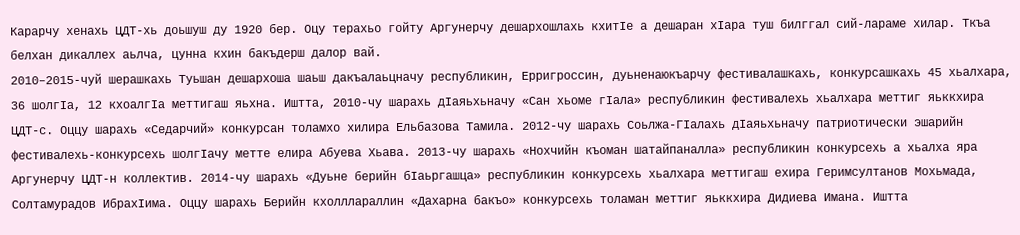Карарчу хенахь ЦДТ-хь доьшуш ду 1920 бер. Оцу терахьо гойту Аргунерчу дешархошлахь кхитIе а дешаран хIара туш билггал сий-лараме хилар. Ткъа белхан дикаллех аьлча, цунна кхин бакъдерш далор вай.
2010–2015-чуй шерашкахь Туьшан дешархоша шаьш дакъалаьцначу республикин, Ерригроссин, дуьненаюкъарчу фестивалашкахь, конкурсашкахь 45 хьалхара, 36 шолгIа, 12 кхоалгIа меттигаш яьхна. Иштта, 2010-чу шарахь дIаяьхьначу «Сан хьоме гIала» республикин фестивалехь хьалхара меттиг яьккхира ЦДТ-с. Оццу шарахь «Седарчий» конкурсан толамхо хилира Ельбазова Тамила. 2012-чу шарахь Соьлжа-ГIалахь дIаяьхьначу патриотически эшарийн фестивалехь-конкурсехь шолгIачу метте елира Абуева Хьава. 2013-чу шарахь «Нохчийн къоман шатайпаналла» республикин конкурсехь а хьалха яра Аргунерчу ЦДТ-н коллектив. 2014-чу шарахь «Дуьне берийн бIаьргашца» республикин конкурсехь хьалхара меттигаш ехира Геримсултанов Мохьмада, Солтамурадов ИбрахIима. Оццу шарахь Берийн кхолллараллин «Дахарна бакъо» конкурсехь толаман меттиг яьккхира Дидиева Имана. Иштта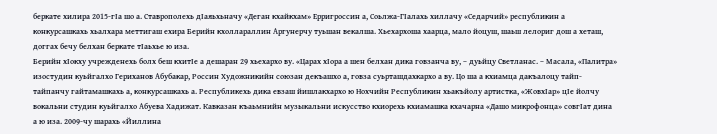беркате хилира 2015-гIа шо а. Ставрополехь дIаяьхьначу «Деган кхайкхам» Ерригроссин а, Соьлжа-ГIалахь хиллачу «Седарчий» республикин а конкурсашкахь хьалхара меттигаш ехира Берийн кхоллараллин Аргунерчу туьшан векалша. Хьехархоша хаарца, мало йоцуш, шаьш лелориг дош а хеташ, доггах бечу белхан беркате тIаьхье ю иза.
Берийн хIокху учрежденехь болх беш кхитIе а дешаран 29 хьехархо ву. «Царах хIора а шен белхан дика говзанча ву, – дуьйцу Светланас. – Масала, «Палитра» изостудин куьйгалхо Гериханов Абубакар, Россин Художникийн союзан декъашхо а, говза суьрташдахкархо а ву. Цо ша а кхиамца дакъалоцу тайп-тайпанчу гайтамашкахь а, конкурсашкахь а. Республикехь дика евзаш йишлакхархо ю Нохчийн Республикин хьакъйолу артистка, «ЖовхIар» цIе йолчу вокальни студин куьйгалхо Абуева Хадижат. Кавказан къаьмнийн музыкальни искусство кхиорехь кхиамашка кхачарна «Дашо микрофонца» совгIат дина а ю иза. 2009-чу шарахь «Йиллина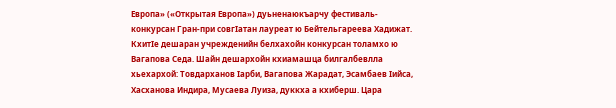Европа» («Открытая Европа») дуьненаюкъарчу фестиваль-конкурсан Гран-при совгIатан лауреат ю Бейтельгареева Хадижат. КхитIе дешаран учрежденийн белхахойн конкурсан толамхо ю Вагапова Седа. Шайн дешархойн кхиамашца билгалбевлла хьехархой: Товдарханов Iарби, Вагапова Жарадат, Эсамбаев Iийса, Хасханова Индира, Мусаева Луиза, дуккха а кхиберш. Цара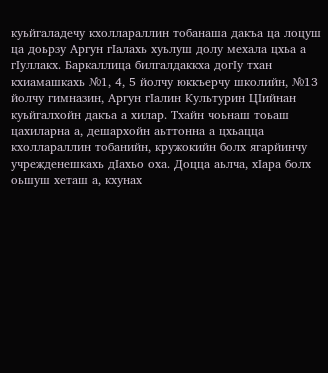куьйгаладечу кхоллараллин тобанаша дакъа ца лоцуш ца доьрзу Аргун гIалахь хуьлуш долу мехала цхьа а гIуллакх. Баркаллица билгалдаккха догIу тхан кхиамашкахь №1, 4, 5 йолчу юккъерчу школийн, №13 йолчу гимназин, Аргун гIалин Культурин ЦIийнан куьйгалхойн дакъа а хилар. Тхайн чоьнаш тоьаш цахиларна а, дешархойн аьттонна а цхьацца кхоллараллин тобанийн, кружокийн болх ягарйинчу учрежденешкахь дIахьо оха. Доцца аьлча, хIара болх оьшуш хеташ а, кхунах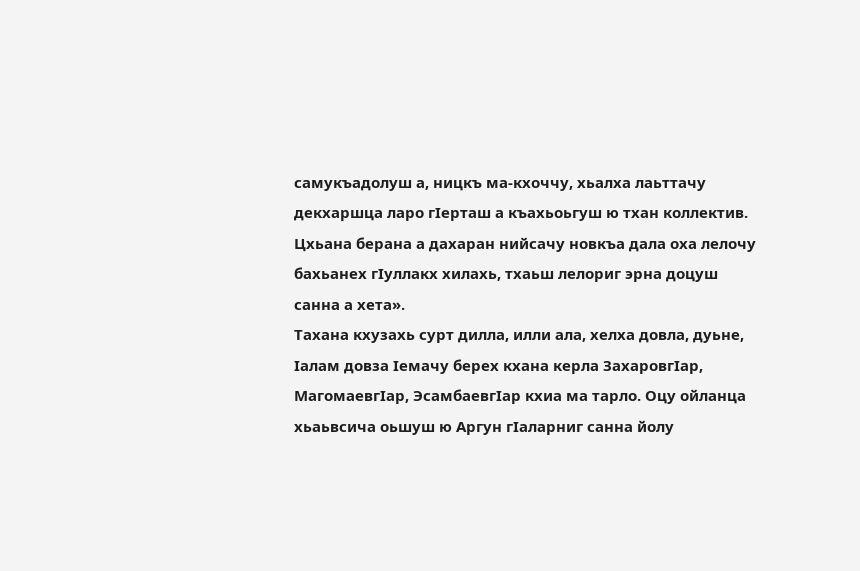самукъадолуш а, ницкъ ма-кхоччу, хьалха лаьттачу декхаршца ларо гIерташ а къахьоьгуш ю тхан коллектив. Цхьана берана а дахаран нийсачу новкъа дала оха лелочу бахьанех гIуллакх хилахь, тхаьш лелориг эрна доцуш санна а хета».
Тахана кхузахь сурт дилла, илли ала, хелха довла, дуьне, Iалам довза Iемачу берех кхана керла ЗахаровгIар, МагомаевгIар, ЭсамбаевгIар кхиа ма тарло. Оцу ойланца хьаьвсича оьшуш ю Аргун гIаларниг санна йолу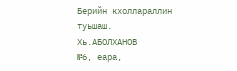Берийн кхоллараллин туьшаш.
Хь.АБОЛХАНОВ
№6, еара,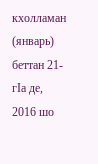кхолламан (январь) беттан 21-гIа де, 2016 шо